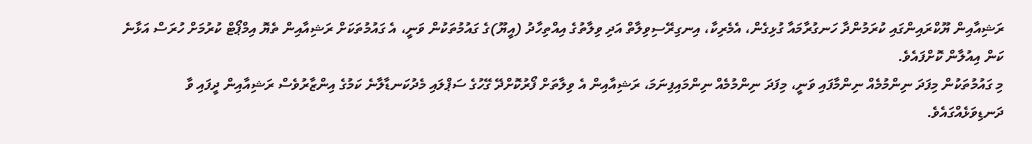ރަޝިއާއިން ޔޫކްރައިންގައި ކުރަމުންދާ ހަނގުރާމައާ ގުޅިގެން، އެމެރިކާ، އިނގިރޭސިވިލާތް އަދި ވިލާތުގެ އިއްތިހާދު (އީޔޫ)ގެ ގައުމުތަކުން ވަނީ، އެ ގައުމުތަކަށް ރަޝިއާއިން ތެޔޮ އިމްޕޯޓް ކުރުމަށް ހުރަސް އަޅާނެ ކަން އިއުލާން ކޮށްފައެވެ.
މި ގައުމުތަކުން މިފަދަ ނިންމުމެއް ނިންމާފައި ވަނީ، މިފަދަ ނިންމުމެއް ނިންމައިފިނަމަ، ރަޝިއާއިން އެ ވިލާތަށް ފޯރުކޮށްދޭ ގޭހުގެ ސަޕްލައި މެދުކަނޑާލާނެ ކަމުގެ އިންޒާރުވެސް ރަޝިއާއިން ދީފައި ވާ ދަނޑިވަޅެއްގައެވެ.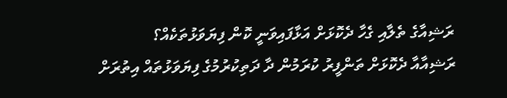ރަޝިއާގެ ތެލާއި ގެހާ ދެކޮޅަށް އަޅާފައިވަނީ ކޮން ފިޔަވަޅުތަކެއް؟
ރަޝިއާއާ ދެކޮޅަށް ތަންފީރު ކުރަމުން ދާ ދަތިކުރުމުގެ ފިޔަވަޅުތައް އިތުރަށް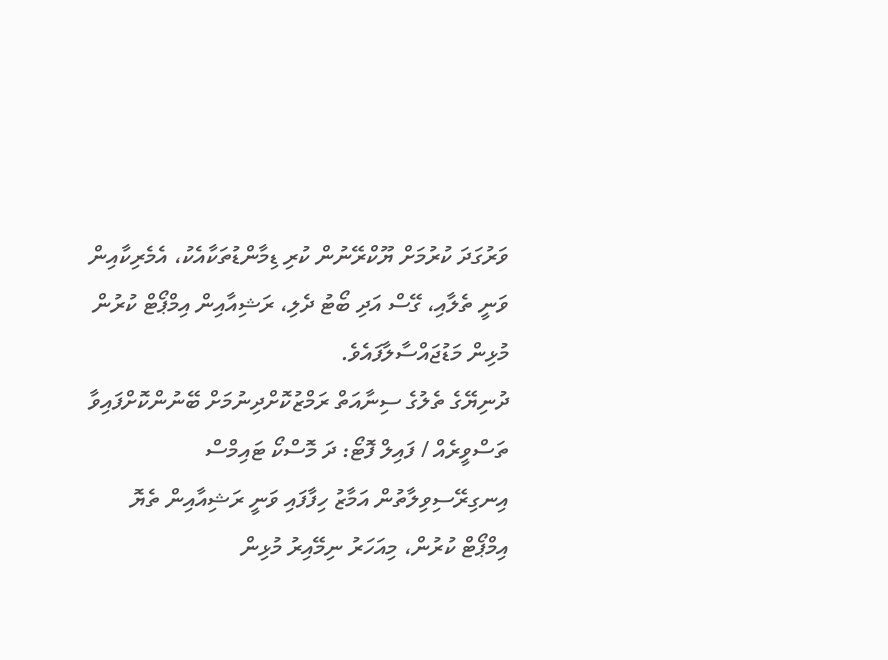ވަރުގަދަ ކުރުމަށް ޔޫކްރޭނުން ކުރި ޑިމާންޑުތަކާއެކު، އެމެރިކާއިން ވަނީ ތެލާއި، ގޭސް އަދި ބޯޓު ދެލި، ރަޝިއާއިން އިމްޕޯޓް ކުރުން މުޅިން މަޑުޖައްސާލާފައެވެ.
ދުނިޔޭގެ ތެލުގެ ސިނާއަތް ރަމްޒުކޮށްދިނުމަށް ބޭނުންކޮށްފައިވާ ތަސްވީރެއް / ފައިލް ފޮޓޯ: ދަ މޮސްކޯ ޓައިމްސް
އިނގިރޭސިވިލާތުން އަމާޒު ހިފާފައި ވަނީ ރަޝިއާއިން ތެޔޮ އިމްޕޯޓް ކުރުން، މިއަހަރު ނިމޭއިރު މުޅިން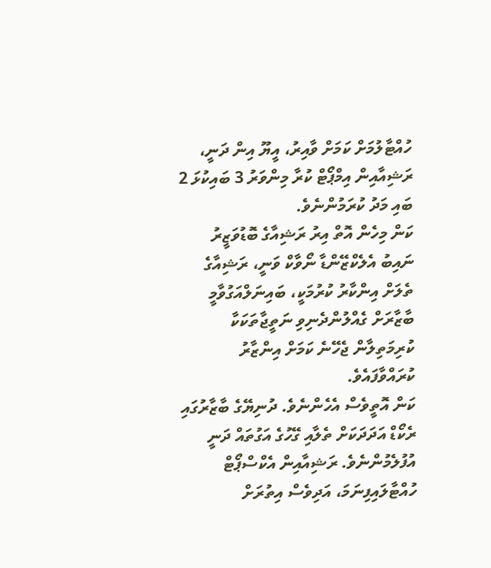ހުއްޓާލުމަށް ކަމަށް ވާއިރު، އީޔޫ އިން ދަނީ، ރަޝިއާއިން އިމްޕޯޓް ކުރާ މިންވަރު 3 ބައިކުޅަ 2 ބައި މަދު ކުރަމުންނެވެ.
ކަން މިހެން އޮތް އިރު ރަޝިއާގެ ބޮޑުވަޒީރު ނައިބު އެލެކްޒޭންޑާ ނޯވާކް ވަނީ، ރަޝިއާގެ ތެލަށް އިންކާރު ކުރުމަކީ، ބައިނަލްއަގުވާމީ ބާޒާރަށް ގެއްލުންދެނިވި ނަތީޖާތަކަކާ ކުރިމަތިލާން ޖެހޭނެ ކަމަށް އިންޒާރު ކުރައްވާފައެވެ.
ކަން އޮތީވެސް އެހެންނެވެ. ދުނިޔޭގެ ބާޒާރުގައި ރެކޯޑް އަދަދަކަށް ތެލާއި ގޭހުގެ އަގުތައް ދަނީ އުފުލެމުންނެވެ. ރަޝިއާއިން އެކްސްޕޯޓް ހުއްޓާލައިފިނަމަ، އަދިވެސް އިތުރަށް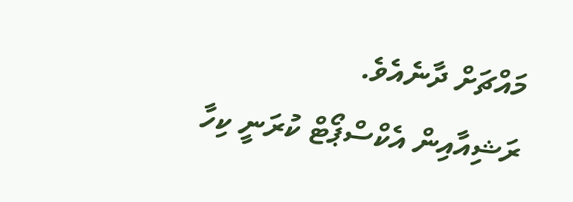މައްޗަށް ދާނެއެވެ.
ރަޝިއާއިން އެކްސްޕޯޓް ކުރަނީ ކިހާ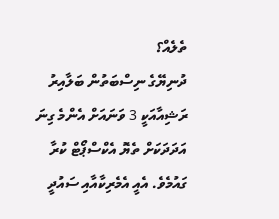ތެލެއް؟
ދުނިޔޭގެ ނިސްބަތުން ބަލާއިރު ރަޝިއާއަކީ 3 ވަނައަށް އެންމެ ގިނަ އަދަދަކަށް ތެޔޮ އެކްސްޕޯޓް ކުރާ ގައުމެވެ. އެއީ އެމެރިކާއާއި ސައުދީ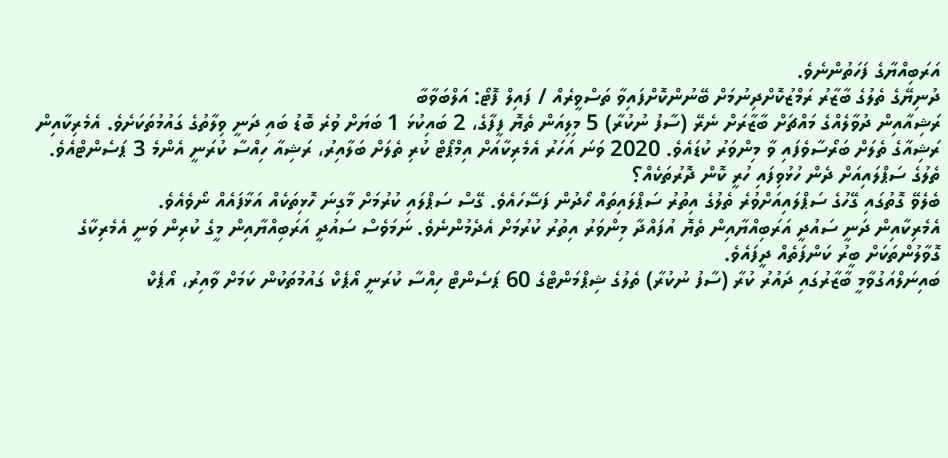އަރަބިއްޔާގެ ފަހަތުންނެވެ.
ދުނިޔޭގެ ތެލުގެ ބާޒާރު ރަމްޒުކޮށްދިނުމަށް ބޭނުންކޮށްފައިވާ ތަސްވީރެއް / ފައިލް ފޮޓޯ: އަލްބަވާބާ
ރަޝިއާއިން ދުވާލެއްގެ މައްޗަށް ބާޒާރަށް ނެރޭ (ސާފު ނުކުރާ) 5 މިލިއަން ތެޔޮ ފީފާގެ، 2 ބައިކުޅަ 1 ބަޔަށް ވުރެ ބޮޑު ބައި ދަނީ ވިލާތުގެ ގައުމުތަކަށެވެ. އެމެރިކާއިން ރަޝިއާގެ ތެލަށް ބަރޯސާވެފައި ވާ މިންވަރު ކުޑައެވެ. 2020 ވަނަ އަހަރު އެމެރިކާއަށް އިމްޕޯޓް ކުރި ތެލަށް ބަލާއިރު، ރަޝިއާ ހިއްސާ ކުރަނީ އެންމެ 3 ޕަސެންޓްއެވެ.
ތެލުގެ ސަޕްލައިއަށް ދެން ހުޅުވިފައި ހުރީ ކޮން ދޮރުތަކެއް؟
ބެލެވޭ ގޮތުގައި ގޭހުގެ ސަޕްލައިއަށްވުރެ ތެލުގެ އިތުރު ސަޕްލައިތައް ހޯދުން ފަސޭހައެވެ. ގޭސް ސަޕްލައި ކުރުމަށް މާގިނަ ހޮޅިތަކެއް އަޅާފައެއް ނޯވެއެވެ.
އެމެރިކާއިން ދަނީ ސައުދީ އަރަބިއްޔާއިން ތެޔޮ އުފައްދާ މިންވަރު އިތުރު ކުރުމަށް އެދެމުންނެވެ. ނަމަވެސް ސައުދީ އަރަބިއްޔާއިން މީގެ ކުރިން ވަނީ އެމެރިކާގެ ގޮވާލުންތަކަށް ބީރު ކަންފަތެއް ދީފައެވެ.
ބައިނަލްއަގުވާމީ ބާޒާރުގައި ދައުރު ކުރާ (ސާފު ނުކުރާ) ތެލުގެ ޝިޕްމަންޓްގެ 60 ޕަސެންޓް ހިއްސާ ކުރަނީ އޯޕެކް ގައުމުތަކުން ކަމަށް ވާއިރު، އޯޕެކް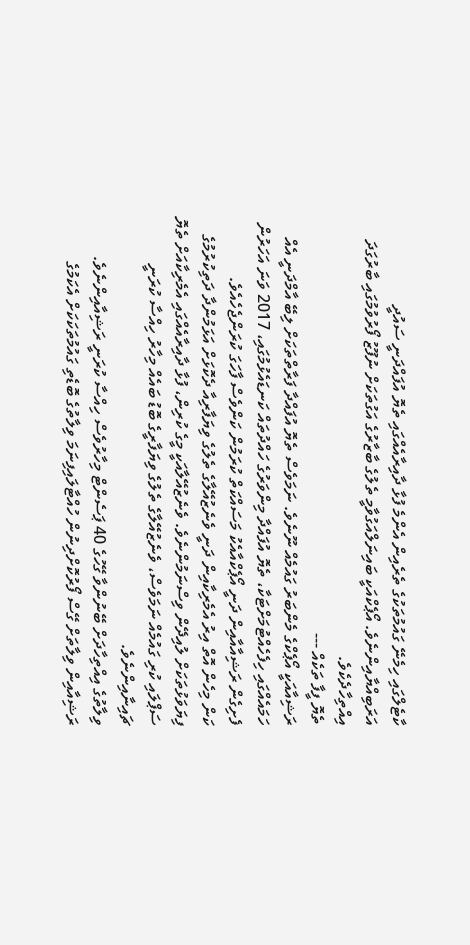ކާޓެލްގައި ހިމެނޭ ގައުމުތަކުގެ ތެރެއިން އެންމެ ފުޅާ ދާއިރާއެއްގައި ތެޔޮ އުފައްދަނީ ސައުދީ އަރަބިއްޔާއިންނެވެ. އޯޕެކްއަކީ ބައިނަލްއަގުވާމީ ތެލުގެ ބާޒާރުގެ އަގުތަކަށް ނުފޫޒު ފޯރުވުމުގައި ބާރުގަދަ އިއްތިހާދެކެވެ.
ތެޔޮ ފީފާ ތަކެއް ---
ރަޝިއާއަކީ އޯޕެކްގެ މެންބަރު ގައުމެއް ނޫނެވެ. ނަމަވެސް ތެޔޮ އުފައްދާ ފަރާތްތަކަށް ލިބޭ އާމްދަނީ އެއް ހަމައެއްގައި ހިފެހެއްޓުމަށްޓަކާ، ތެޔޮ އުފައްދާ މިންވަރުގެ ހައްދުތައް ކަނޑައެޅުމުގައި، 2017 ވަނަ އަހަރުން ފެށިގެން ރަޝިއާއާއިން ދަނީ އޯޕެކްއާއެކު މަސައްކަތް ކުރަމުން ކަންވެސް ފާހަގަ ކުރަންޖެހެއެވެ.
ކަން މިހެން އޮތް އިރު އެމެރިކާއިން ދަނީ ވެނެޒުއޭލާގެ ތެލުގެ ވިޔަފާރިއާ ދެކޮޅަށް އަޅަމުންދާ ދަތިކުރުމުގެ ފިޔަވަޅުތަކަށް ލުއިދޭން ވިސްނަމުންނެވެ. ވެނެޒުއޭލާއަކީ މީގެ ކުރިން، ފުޅާ ދާއިރާއެއްގައި އެމެރިކާއަށް ތެޔޮ ސަޕްލައި ކުރި ގައުމެއް ނަމަވެސް، ވެނެޒުއޭލާގެ ތެލުގެ ވިޔަފާރީގެ ބޮޑު ބައެއް މިހާރު ހިއްސާ ކުރަނީ ޗައިނާއިންނެވެ.
ވިލާތުގެ އިއްތިހާދަށް ބޭނުންވާ ގޭހުގެ 40 ޕަސެންޓް މިހާރުވެސް ހިއްސާ ކުރަނީ ރަޝިއާއިންނެވެ. ރަޝިއާއިން ވިލާތަށް ގޭސް ފޯރުކޮށްދިނުން ހުއްޓާލައިފިނަމަ ވިލާތުގެ ބޮޑެތި ގައުމުތަކަކަށް އެކަމުގެ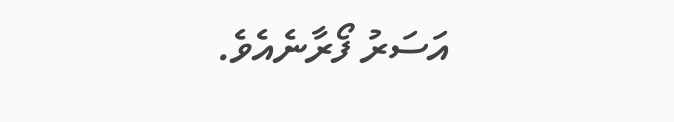އަސަރު ފޯރާނެއެވެ.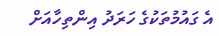އެ ގައުމުތަކުގެ ހަރަދު އިންތިހާއަށް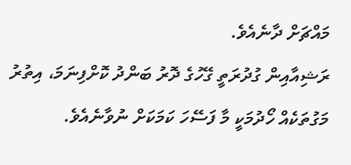މައްޗަށް ދާނެއެވެ.
ރަޝިއާއިން ގުދުރަތީ ގޭހުގެ ދޮރު ބަންދު ކޮށްފިނަމަ، އިތުރު މަގުތަކެއް ހޯދުމަކީ މާ ފަސޭހަ ކަމަކަށް ނުވާނެއެވެ.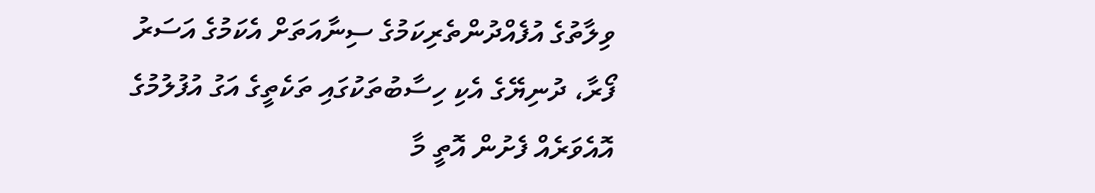ވިލާތުގެ އުފެއްދުންތެރިކަމުގެ ސިނާއަތަށް އެކަމުގެ އަސަރު ފޯރާ، ދުނިޔޭގެ އެކި ހިސާބުތަކުގައި ތަކެތީގެ އަގު އުފުލުމުގެ އޮއެވަރެއް ފެށުން އޮތީ މާ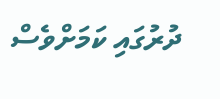ދުރުގައި ކަމަށްވެސް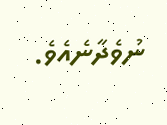ނުވެދާނެއެވެ.